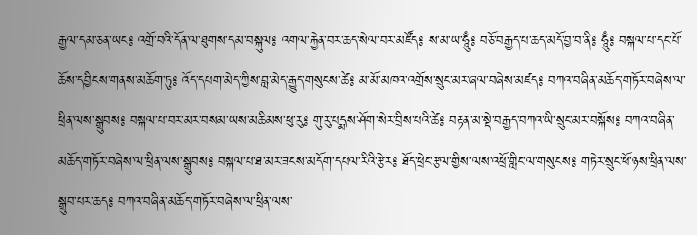རྒྱལ་དམ་ཅན་ཡང༔ འགྲོ་བའི་དོན་ལ་ཐུགས་དམ་བསྐུལ༔ འགལ་རྐྱེན་བར་ཆད་སེལ་བར་མཛོད༔ ས་མ་ཡ་ཧཱུྃ༔ བཅོ་བརྒྱད་པ་ཆད་མདོ་བྱ་བ་ནི༔ ཧཱུྃ༔ བསྐལ་པ་དང་པོ་ཆོས་དབྱིངས་གནས་མཆོག་ཏུ༔ འོད་དཔག་མེད་ཀྱིས་བླ་མེད་རྒྱུད་གསུངས་ཚེ༔ མ་མོ་མཁའ་འགྲོས་སྲུང་མར་ཞལ་བཞེས་མཛད༔ བཀའ་བཞིན་མཆོད་གཏོར་བཞེས་ལ་ཕྲིན་ལས་སྒྲུབས༔ བསྐལ་པ་བར་མར་བསམ་ཡས་མཆིམས་ཕུ་རུ༔ གུ་རུ་པདྨས་ཤོག་སེར་བྲིས་པའི་ཚེ༔ བརྟན་མ་སྡེ་བརྒྱད་བཀའ་ཡི་སྲུང་མར་བསྐོས༔ བཀའ་བཞིན་མཆོད་གཏོར་བཞེས་ལ་ཕྲིན་ལས་སྒྲུབས༔ བསྐལ་པ་ཐ་མར་ཟངས་མདོག་དཔལ་རིའི་རྩེར༔ ཐོད་ཕྲེང་རྩལ་གྱིས་ལས་འཕྲོ་གླིང་ལ་གསུངས༔ གཏེར་སྲུང་ཕོ་ཉས་ཕྲིན་ལས་སྒྲུབ་པར་ཆད༔ བཀའ་བཞིན་མཆོད་གཏོར་བཞེས་ལ་ཕྲིན་ལས་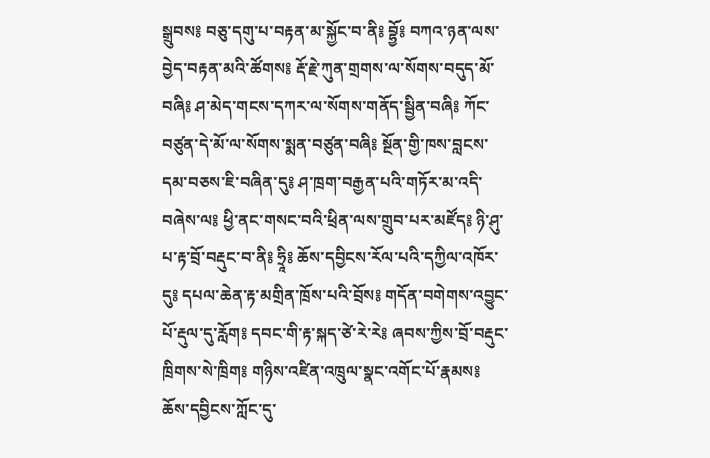སྒྲུབས༔ བཅུ་དགུ་པ་བརྟན་མ་སྐྱོང་བ་ནི༔ བྷྱོ༔ བཀའ་ཉན་ལས་བྱེད་བརྟན་མའི་ཚོགས༔ རྡོ་རྗེ་ཀུན་གྲགས་ལ་སོགས་བདུད་མོ་བཞི༔ ཤ་མེད་གངས་དཀར་ལ་སོགས་གནོད་སྦྱིན་བཞི༔ ཀོང་བཙུན་དེ་མོ་ལ་སོགས་སྨན་བཙུན་བཞི༔ སྔོན་གྱི་ཁས་བླངས་དམ་བཅས་ཇི་བཞིན་དུ༔ ཤ་ཁྲག་བརྒྱན་པའི་གཏོར་མ་འདི་བཞེས་ལ༔ ཕྱི་ནང་གསང་བའི་ཕྲིན་ལས་གྲུབ་པར་མཛོད༔ ཉི་ཤུ་པ་རྟ་བྲོ་བརྡུང་བ་ནི༔ ཧྲཱི༔ ཆོས་དབྱིངས་རོལ་པའི་དཀྱིལ་འཁོར་དུ༔ དཔལ་ཆེན་རྟ་མགྲིན་ཁྲོས་པའི་བྲོས༔ གདོན་བགེགས་འབྱུང་པོ་རྡུལ་དུ་རློག༔ དབང་གི་རྟ་སྐད་ཙེ་རེ་རེ༔ ཞབས་ཀྱིས་བྲོ་བརྡུང་ཁྲིགས་སེ་ཁྲིག༔ གཉིས་འཛིན་འཁྲུལ་སྣང་འགོང་པོ་རྣམས༔ ཆོས་དབྱིངས་ཀློང་དུ་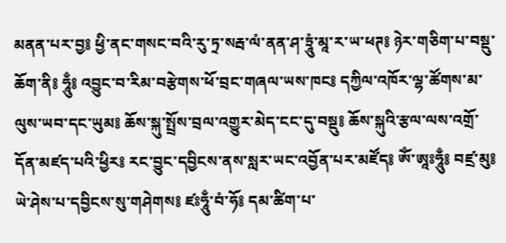མནན་པར་བྱ༔ ཕྱི་ནང་གསང་བའི་རུ་ཏྲ་སརྦ་ལཾ་ནན་ཤ་ཏྲཱུཾ་མཱ་ར་ཡ་ཕཊ༔ ཉེར་གཅིག་པ་བསྡུ་ཆོག་ནི༔ ཧཱུྃ༔ འབྱུང་བ་རིམ་བརྩེགས་ཕོ་བྲང་གཞལ་ཡས་ཁང༔ དཀྱིལ་འཁོར་ལྷ་ཚོགས་མ་ལུས་ཡབ་དང་ཡུམ༔ ཆོས་སྐུ་སྤྲོས་བྲལ་འགྱུར་མེད་ངང་དུ་བསྡུ༔ ཆོས་སྐུའི་རྩལ་ལས་འགྲོ་དོན་མཛད་པའི་ཕྱིར༔ རང་བྱུང་དབྱིངས་ནས་སླར་ཡང་འབྱོན་པར་མཛོད༔ ཨོཾ་ཨཱཿཧཱུྃ༔ བཛྲ་མུ༔ ཡེ་ཤེས་པ་དབྱིངས་སུ་གཤེགས༔ ཛཿཧཱུྃ་བཾ་ཧོ༔ དམ་ཚིག་པ་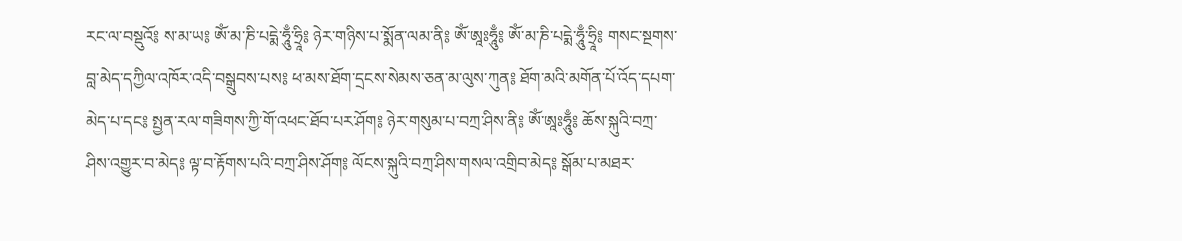རང་ལ་བསྡུའོ༔ ས་མ་ཡ༔ ཨོཾ་མ་ཎི་པདྨེ་ཧཱུྃ་ཧྲཱི༔ ཉེར་གཉིས་པ་སྨོན་ལམ་ནི༔ ཨོཾ་ཨཱཿཧཱུྃ༔ ཨོཾ་མ་ཎི་པདྨེ་ཧཱུྃ་ཧྲཱི༔ གསང་སྔགས་བླ་མེད་དཀྱིལ་འཁོར་འདི་བསྒྲུབས་པས༔ ཕ་མས་ཐོག་དྲངས་སེམས་ཅན་མ་ལུས་ཀུན༔ ཐོག་མའི་མགོན་པོ་འོད་དཔག་མེད་པ་དང༔ སྤྱན་རལ་གཟིགས་ཀྱི་གོ་འཕང་ཐོབ་པར་ཤོག༔ ཉེར་གསུམ་པ་བཀྲ་ཤིས་ནི༔ ཨོཾ་ཨཱཿཧཱུྃ༔ ཆོས་སྐུའི་བཀྲ་ཤིས་འགྱུར་བ་མེད༔ ལྟ་བ་རྟོགས་པའི་བཀྲ་ཤིས་ཤོག༔ ལོངས་སྐུའི་བཀྲ་ཤིས་གསལ་འགྲིབ་མེད༔ སྒོམ་པ་མཐར་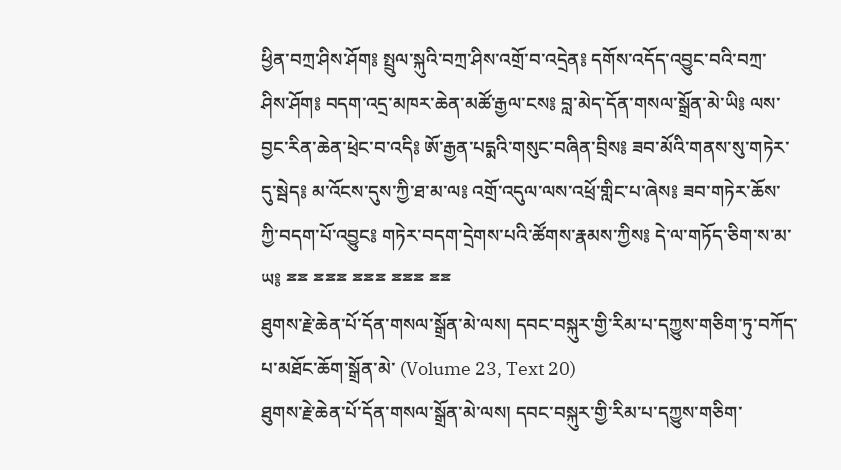ཕྱིན་བཀྲ་ཤིས་ཤོག༔ སྤྲུལ་སྐུའི་བཀྲ་ཤིས་འགྲོ་བ་འདྲེན༔ དགོས་འདོད་འབྱུང་བའི་བཀྲ་ཤིས་ཤོག༔ བདག་འདྲ་མཁར་ཆེན་མཚོ་རྒྱལ་ངས༔ བླ་མེད་དོན་གསལ་སྒྲོན་མེ་ཡི༔ ལས་བྱང་རིན་ཆེན་ཕྲེང་བ་འདི༔ ཨོ་རྒྱན་པདྨའི་གསུང་བཞིན་བྲིས༔ ཟབ་མོའི་གནས་སུ་གཏེར་དུ་སྦེད༔ མ་འོངས་དུས་ཀྱི་ཐ་མ་ལ༔ འགྲོ་འདུལ་ལས་འཕྲོ་གླིང་པ་ཞེས༔ ཟབ་གཏེར་ཆོས་ཀྱི་བདག་པོ་འབྱུང༔ གཏེར་བདག་དྲེགས་པའི་ཚོགས་རྣམས་ཀྱིས༔ དེ་ལ་གཏོད་ཅིག་ས་མ་ཡ༔ ྈྈ ྈྈྈ ྈྈྈ ྈྈྈ ྈྈ
ཐུགས་རྗེ་ཆེན་པོ་དོན་གསལ་སྒྲོན་མེ་ལས། དབང་བསྐུར་གྱི་རིམ་པ་དཀྱུས་གཅིག་ཏུ་བཀོད་པ་མཐོང་ཆོག་སྒྲོན་མེ་ (Volume 23, Text 20)
ཐུགས་རྗེ་ཆེན་པོ་དོན་གསལ་སྒྲོན་མེ་ལས། དབང་བསྐུར་གྱི་རིམ་པ་དཀྱུས་གཅིག་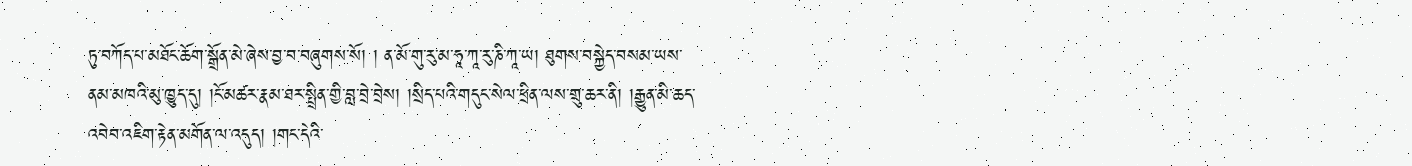ཏུ་བཀོད་པ་མཐོང་ཆོག་སྒྲོན་མེ་ཞེས་བྱ་བ་བཞུགས་སོ། ། ན་མོ་གུ་རུ་མ་ཧཱ་ཀཱ་རུ་ཎི་ཀཱ་ཡ། ཐུགས་བསྐྱེད་བསམ་ཡས་ནམ་མཁའི་མུ་ཁྱུད་དུ། །ངོ་མཚར་རྣམ་ཐར་སྤྲིན་གྱི་བླ་བྲེ་བྲེས། །སྲིད་པའི་གདུང་སེལ་ཕྲིན་ལས་གྲུ་ཆར་ནི། །རྒྱུན་མི་ཆད་འབེབ་འཇིག་རྟེན་མགོན་ལ་འདུད། །གང་དེའི་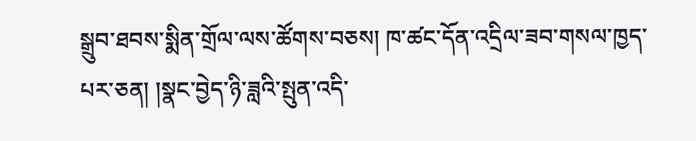སྒྲུབ་ཐབས་སྨིན་གྲོལ་ལས་ཚོགས་བཅས། ཁ་ཚང་དོན་འདྲིལ་ཟབ་གསལ་ཁྱད་པར་ཅན། །སྣང་བྱེད་ཉི་ཟླའི་སྤུན་འདི་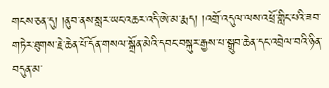གངས་ཅན་དུ། །ནུབ་ནས་སླར་ཡང་འཆར་འདི་ཨེ་མ་རྨད། །འགྲོ་འདུལ་ལས་འཕྲོ་གླིང་པའི་ཟབ་གཏེར་ཐུགས་རྗེ་ཆེན་པོ་དོན་གསལ་སྒྲོན་མེའི་དབང་བསྐུར་རྒྱས་པ་སྒྲུབ་ཆེན་དང་འབྲེལ་བའི་ཉིན་བདུན་མ་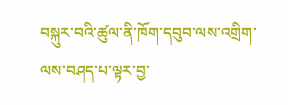བསྐུར་བའི་ཚུལ་ནི་ཁོག་དབུབ་ལས་འགྲིག་ལས་བཤད་པ་ལྟར་བྱ་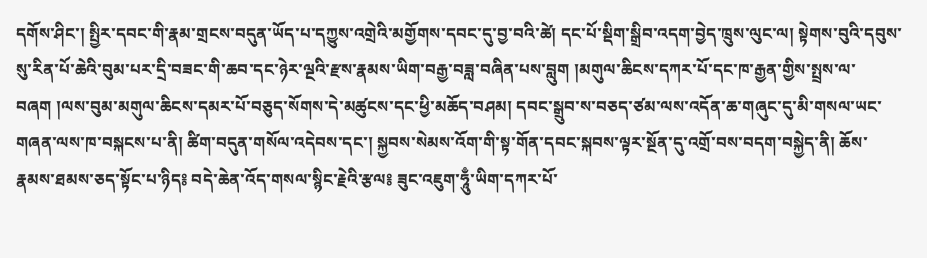དགོས་ཤིང་། སྤྱིར་དབང་གི་རྣམ་གྲངས་བདུན་ཡོད་པ་དཀྱུས་འགྲེའི་མགྱོགས་དབང་དུ་བྱ་བའི་ཚེ། དང་པོ་སྡིག་སྒྲིབ་འདག་བྱེད་ཁྲུས་ལུང་ལ། སྟེགས་བུའི་དབུས་སུ་རིན་པོ་ཆེའི་བུམ་པར་དྲི་བཟང་གི་ཆབ་དང་ཉེར་ལྔའི་རྫས་རྣམས་ཡིག་བརྒྱ་བཟླ་བཞིན་པས་བླུག །མགུལ་ཆིངས་དཀར་པོ་དང་ཁ་རྒྱན་གྱིས་སྤྲས་ལ་བཞག །ལས་བུམ་མགུལ་ཆིངས་དམར་པོ་བཅུད་སོགས་དེ་མཚུངས་དང་ཕྱི་མཆོད་བཤམ། དབང་སྒྲུབ་ས་བཅད་ཙམ་ལས་འདོན་ཆ་གཞུང་དུ་མི་གསལ་ཡང་གཞན་ལས་ཁ་བསྐངས་པ་ནི། ཚིག་བདུན་གསོལ་འདེབས་དང་། སྐྱབས་སེམས་འོག་གི་སྟ་གོན་དབང་སྐབས་ལྟར་སྔོན་དུ་འགྲོ་བས་བདག་བསྐྱེད་ནི། ཆོས་རྣམས་ཐམས་ཅད་སྟོང་པ་ཉིད༔ བདེ་ཆེན་འོད་གསལ་སྙིང་རྗེའི་རྩལ༔ ཟུང་འཇུག་ཧཱུྃ་ཡིག་དཀར་པོ་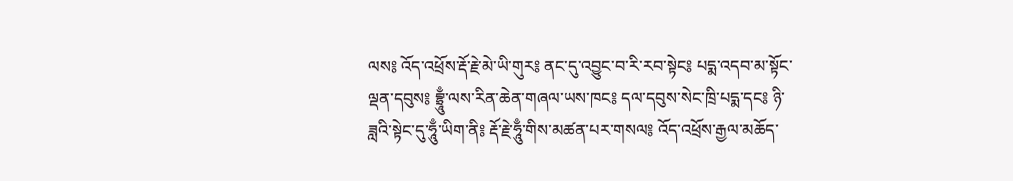ལས༔ འོད་འཕྲོས་རྡོ་རྗེ་མེ་ཡི་གུར༔ ནང་དུ་འབྱུང་བ་རི་རབ་སྟེང༔ པདྨ་འདབ་མ་སྟོང་ལྡན་དབུས༔ བྷྲཱུྃ་ལས་རིན་ཆེན་གཞལ་ཡས་ཁང༔ དལ་དབུས་སེང་ཁྲི་པདྨ་དང༔ ཉི་ཟླའི་སྟེང་དུ་ཧཱུྃ་ཡིག་ནི༔ རྡོ་རྗེ་ཧཱུྃ་གིས་མཚན་པར་གསལ༔ འོད་འཕྲོས་རྒྱལ་མཆོད་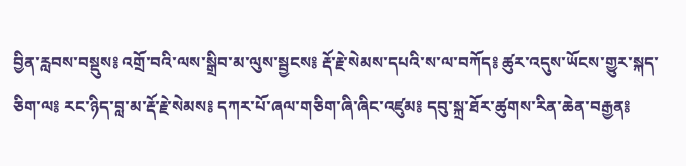བྱིན་རླབས་བསྡུས༔ འགྲོ་བའི་ལས་སྒྲིབ་མ་ལུས་སྦྱངས༔ རྡོ་རྗེ་སེམས་དཔའི་ས་ལ་བཀོད༔ ཚུར་འདུས་ཡོངས་གྱུར་སྐད་ཅིག་ལ༔ རང་ཉིད་བླ་མ་རྡོ་རྗེ་སེམས༔ དཀར་པོ་ཞལ་གཅིག་ཞི་ཞིང་འཛུམ༔ དབུ་སྐྲ་ཐོར་ཚུགས་རིན་ཆེན་བརྒྱན༔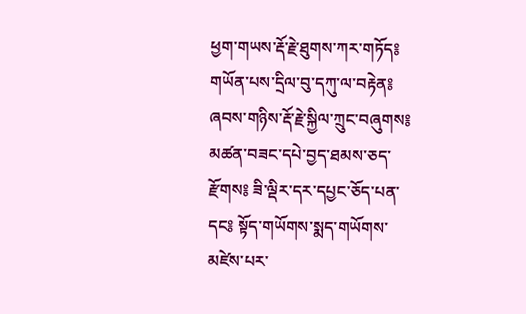ཕྱག་གཡས་རྡོ་རྗེ་ཐུགས་ཀར་གཏོད༔ གཡོན་པས་དྲིལ་བུ་དཀུ་ལ་བརྟེན༔ ཞབས་གཉིས་རྡོ་རྗེ་སྐྱིལ་ཀྲུང་བཞུགས༔ མཚན་བཟང་དཔེ་བྱད་ཐམས་ཅད་རྫོགས༔ ཟི་ལྡིར་དར་དཔྱང་ཅོད་པན་དང༔ སྟོད་གཡོགས་སྨད་གཡོགས་མཛེས་པར་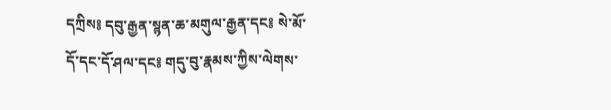དཀྲིས༔ དབུ་རྒྱན་སྙན་ཆ་མགུལ་རྒྱན་དང༔ སེ་མོ་དོ་དང་དོ་ཤལ་དང༔ གདུ་བུ་རྣམས་ཀྱིས་ལེགས་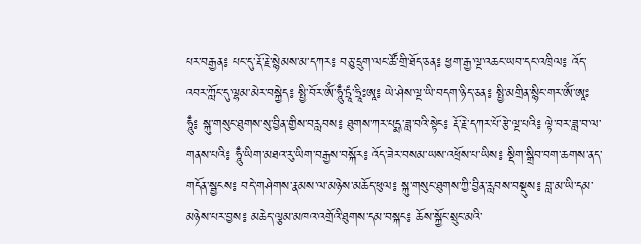པར་བརྒྱན༔ པང་དུ་རྡོ་རྗེ་སྙེམས་མ་དཀར༔ བཅུ་དྲུག་ལང་ཚོ་གྲི་ཐོད་ཅན༔ ཕྱག་རྒྱ་ལྔ་འཆང་ཡབ་དང་འཁྲིལ༔ འོད་འབར་ཀློང་དུ་ལྷམ་མེར་བསྐྱེད༔ སྤྱི་བོར་ཨོཾ་ཧཱུྃ་ཏྲཱཾ་ཧྲཱིཿཨཱ༔ ཡེ་ཤེས་ལྔ་ཡི་བདག་ཉིད་ཅན༔ སྤྱི་མགྲིན་སྙིང་གར་ཨོཾ་ཨཱཿཧཱུྃ༔ སྐུ་གསུང་ཐུགས་སུ་བྱིན་གྱིས་བརླབས༔ ཐུགས་ཀར་པདྨ་ཟླ་བའི་སྟེང༔ རྡོ་རྗེ་དཀར་པོ་རྩེ་ལྔ་པའི༔ ལྟེ་བར་ཟླ་བ་ལ་གནས་པའི༔ ཧཱུྃ་ཡིག་མཐའ་རུ་ཡིག་བརྒྱས་བསྐོར༔ འོད་ཟེར་བསམ་ཡས་འཕྲོས་པ་ཡིས༔ སྡིག་སྒྲིབ་བག་ཆགས་ནད་གདོན་སྦྱངས༔ བདེ་གཤེགས་རྣམས་ལ་མཉེས་མཆོད་ཕུལ༔ སྐུ་གསུང་ཐུགས་ཀྱི་བྱིན་རླབས་བསྡུས༔ བླ་མ་ཡི་དམ་མཉེས་པར་བྱས༔ མཆེད་ལྕམ་མཁའ་འགྲོའི་ཐུགས་དམ་བསྐང༔ ཆོས་སྐྱོང་སྲུང་མའི་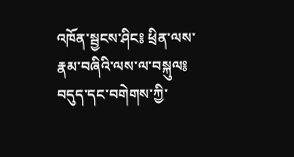འཁོན་སྦྱངས་ཤིང༔ ཕྲིན་ལས་རྣམ་བཞིའི་ལས་ལ་བསྐུལ༔ བདུད་དང་བགེགས་ཀྱི་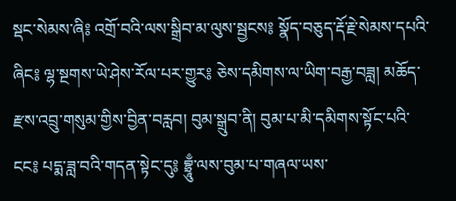སྡང་སེམས་ཞི༔ འགྲོ་བའི་ལས་སྒྲིབ་མ་ལུས་སྦྱངས༔ སྣོད་བཅུད་རྡོ་རྗེ་སེམས་དཔའི་ཞིང༔ ལྷ་སྔགས་ཡེ་ཤེས་རོལ་པར་གྱུར༔ ཅེས་དམིགས་ལ་ཡིག་བརྒྱ་བཟླ། མཆོད་རྫས་འབྲུ་གསུམ་གྱིས་བྱིན་བརླབ། བུམ་སྒྲུབ་ནི། བུམ་པ་མི་དམིགས་སྟོང་པའི་ངང༔ པདྨ་ཟླ་བའི་གདན་སྟེང་དུ༔ བྷྲཱུྃ་ལས་བུམ་པ་གཞལ་ཡས་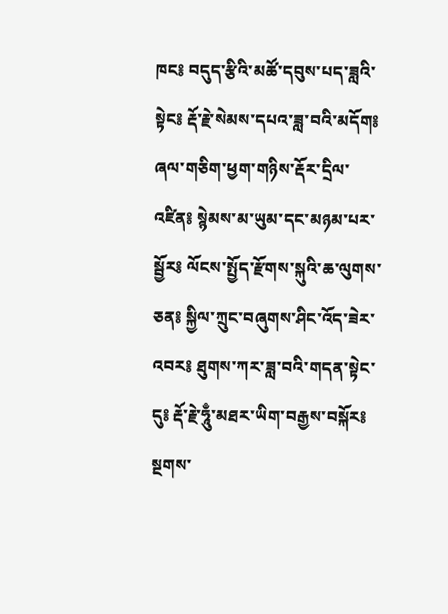ཁང༔ བདུད་རྩིའི་མཚོ་དབུས་པད་ཟླའི་སྟེང༔ རྡོ་རྗེ་སེམས་དཔའ་ཟླ་བའི་མདོག༔ ཞལ་གཅིག་ཕྱག་གཉིས་རྡོར་དྲིལ་འཛིན༔ སྙེམས་མ་ཡུམ་དང་མཉམ་པར་སྦྱོར༔ ལོངས་སྤྱོད་རྫོགས་སྐུའི་ཆ་ལུགས་ཅན༔ སྐྱིལ་ཀྲུང་བཞུགས་ཤིང་འོད་ཟེར་འབར༔ ཐུགས་ཀར་ཟླ་བའི་གདན་སྟེང་དུ༔ རྡོ་རྗེ་ཧཱུྃ་མཐར་ཡིག་བརྒྱས་བསྐོར༔ སྔགས་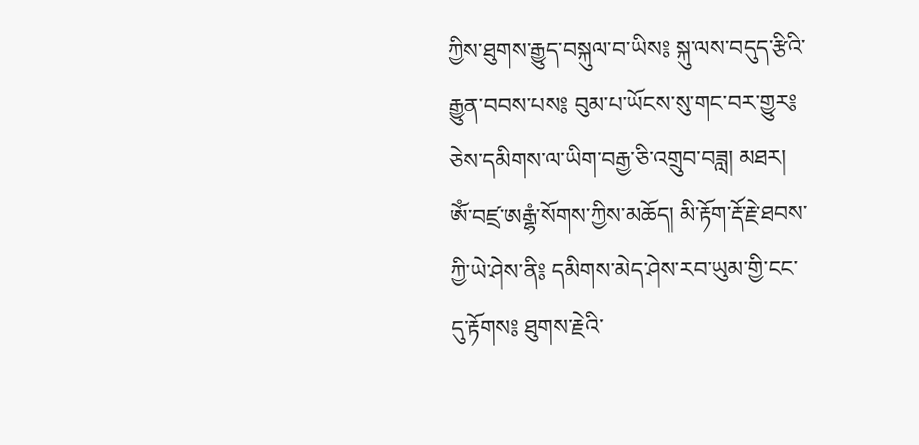ཀྱིས་ཐུགས་རྒྱུད་བསྐུལ་བ་ཡིས༔ སྐུ་ལས་བདུད་རྩིའི་རྒྱུན་བབས་པས༔ བུམ་པ་ཡོངས་སུ་གང་བར་གྱུར༔ ཅེས་དམིགས་ལ་ཡིག་བརྒྱ་ཅི་འགྲུབ་བཟླ། མཐར། ཨོཾ་བཛྲ་ཨརྒྷཾ་སོགས་ཀྱིས་མཆོད། མི་རྟོག་རྡོ་རྗེ་ཐབས་ཀྱི་ཡེ་ཤེས་ནི༔ དམིགས་མེད་ཤེས་རབ་ཡུམ་གྱི་ངང་དུ་རྟོགས༔ ཐུགས་རྗེའི་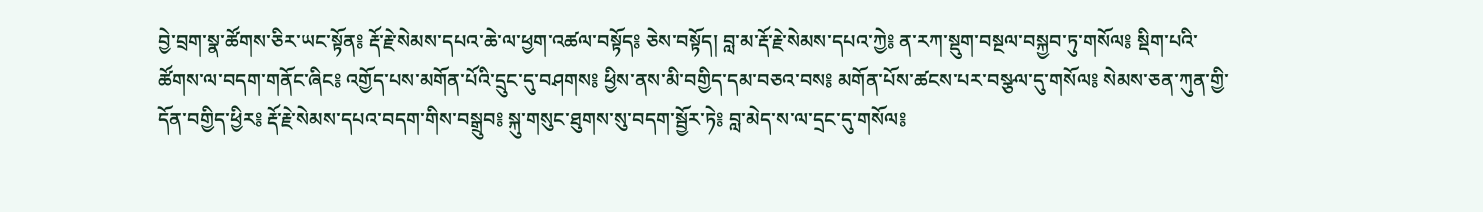བྱེ་བྲག་སྣ་ཚོགས་ཅིར་ཡང་སྟོན༔ རྡོ་རྗེ་སེམས་དཔའ་ཆེ་ལ་ཕྱག་འཚལ་བསྟོད༔ ཅེས་བསྟོད། བླ་མ་རྡོ་རྗེ་སེམས་དཔའ་ཀྱེ༔ ན་རཀ་སྡུག་བསྔལ་བསྐྱབ་ཏུ་གསོལ༔ སྡིག་པའི་ཚོགས་ལ་བདག་གནོང་ཞིང༔ འགྱོད་པས་མགོན་པོའི་དྲུང་དུ་བཤགས༔ ཕྱིས་ནས་མི་བགྱིད་དམ་བཅའ་བས༔ མགོན་པོས་ཚངས་པར་བསྩལ་དུ་གསོལ༔ སེམས་ཅན་ཀུན་གྱི་དོན་བགྱིད་ཕྱིར༔ རྡོ་རྗེ་སེམས་དཔའ་བདག་གིས་བསྒྲུབ༔ སྐུ་གསུང་ཐུགས་སུ་བདག་སྦྱོར་ཏེ༔ བླ་མེད་ས་ལ་དྲང་དུ་གསོལ༔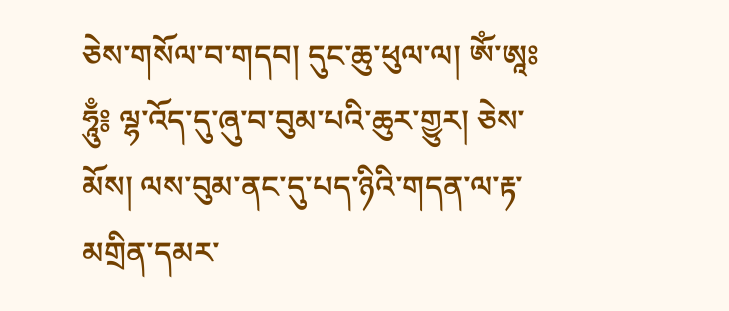ཅེས་གསོལ་བ་གདབ། དུང་ཆུ་ཕུལ་ལ། ཨོཾ་ཨཱཿཧཱུྃ༔ ལྷ་འོད་དུ་ཞུ་བ་བུམ་པའི་ཆུར་གྱུར། ཅེས་མོས། ལས་བུམ་ནང་དུ་པད་ཉིའི་གདན་ལ་རྟ་མགྲིན་དམར་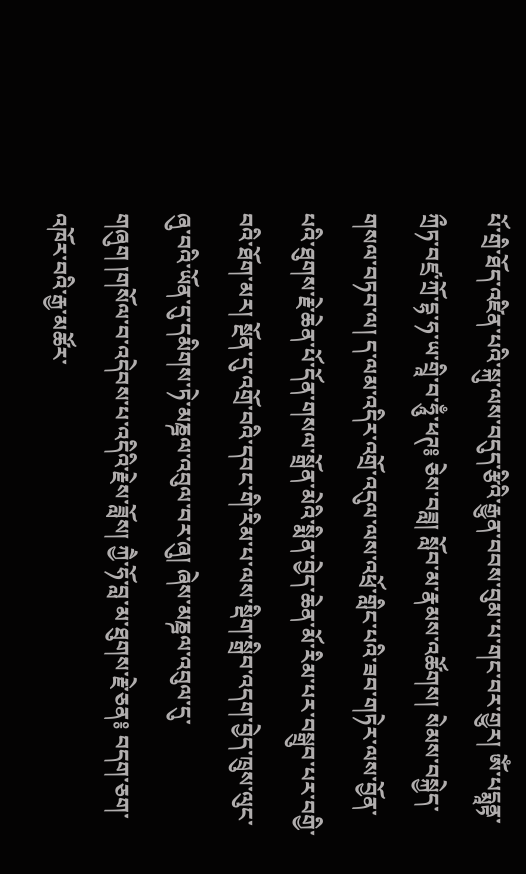པོ་གྲི་ཐོད་འཛིན་པའི་སྐུ་ལས་བདུད་རྩིའི་རྒྱུན་བབས་བུམ་པ་གང་བར་གྱུར། ཨོཾ་པདྨཱནྟ་ཀྲྀཏ་བཛྲ་ཀྲོ་དྷ་ཧ་ཡ་གྲཱི་བ་ཧཱུྃ་ཕཊ༔ ཅེས་བཟླ། སློབ་མ་རྣམས་འཚོགས། སེམས་བསྐྱེད་གསལ་བཏབ་ལ། ད་ལམ་འདིར་འགྲོ་འདུལ་ལས་འཕྲོ་གླིང་པའི་ཟབ་གཏེར་ལས་བྱོན་པའི་ཐུགས་རྗེ་ཆེན་པོ་དོན་གསལ་སྒྲོན་མེའི་སྨིན་བྱེད་ཆེན་མོ་རིམ་པར་བསྒྲུབ་པར་བགྱི་བའི་ཐོག་མར། སྔོན་དུ་འགྲོ་བའི་དབང་གི་རིམ་པ་ལས་སྡིག་སྒྲིབ་འདག་བྱེད་ཁྲུས་ལུང་ཞུ་བའི་ཡོན་དུ་དམིགས་ཏེ་མཎྜལ་འབུལ་བར་ཞུ། ཞེས་མཎྜལ་འབུལ་དུ་གཞུག །གསོལ་བ་འདེབས་པ་འདིའི་རྗེས་ཟློས། ཀྱཻ་ཧོ་བླ་མ་ཐུགས་རྗེ་ཅན༔ བདག་ཅག་འཁོར་བའི་རྒྱ་མཚོར་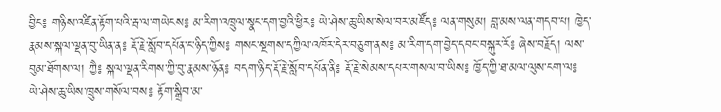བྱིང༔ གཉིས་འཛིན་རྟོག་པའི་རྦ་ལ་གཡེངས༔ མ་རིག་འཁྲུལ་སྣང་དག་བྱའི་ཕྱིར༔ ཡེ་ཤེས་ཆུ་ཡིས་སེལ་བར་མཛོད༔ ལན་གསུམ། བླ་མས་ལན་གདབ་པ། ཁྱེད་རྣམས་སྐལ་ལྡན་བུ་ཡིན་ན༔ རྡོ་རྗེ་སློབ་དཔོན་ང་ཉིད་ཀྱིས༔ གསང་སྔགས་དཀྱིལ་འཁོར་དེར་བཅུག་ནས༔ མ་རིག་དག་བྱེད་དབང་བསྐུར་རོ༔ ཞེས་བརྗོད། ལས་བུམ་ཐོགས་ལ། ཀྱཻ༔ སྐལ་ལྡན་རིགས་ཀྱི་བུ་རྣམས་ཉོན༔ བདག་ཉིད་རྡོ་རྗེ་སློབ་དཔོན་ནི༔ རྡོ་རྗེ་སེམས་དཔར་གསལ་བ་ཡིས༔ ཁྱོད་ཀྱི་ཐ་མལ་ལུས་ངག་ལ༔ ཡེ་ཤེས་ཆུ་ཡིས་ཁྲུས་གསོལ་བས༔ རྟོག་སྒྲིབ་མ་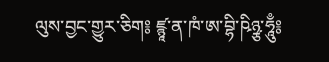ལུས་བྱང་གྱུར་ཅིག༔ ཛྙཱ་ན་ཁཾ་ཨ་བྷི་ཥིཉྩ་ཧཱུྃ༔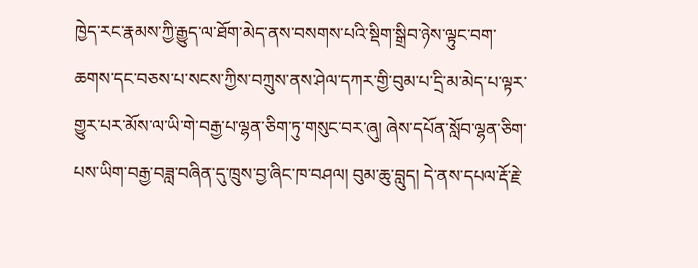ཁྱེད་རང་རྣམས་ཀྱི་རྒྱུད་ལ་ཐོག་མེད་ནས་བསགས་པའི་སྡིག་སྒྲིབ་ཉེས་ལྟུང་བག་ཆགས་དང་བཅས་པ་སངས་ཀྱིས་བཀྲུས་ནས་ཤེལ་དཀར་གྱི་བུམ་པ་དྲི་མ་མེད་པ་ལྟར་གྱུར་པར་མོས་ལ་ཡི་གེ་བརྒྱ་པ་ལྷན་ཅིག་ཏུ་གསུང་བར་ཞུ། ཞེས་དཔོན་སློབ་ལྷན་ཅིག་པས་ཡིག་བརྒྱ་བཟླ་བཞིན་དུ་ཁྲུས་བྱ་ཞིང་ཁ་བཤལ། བུམ་ཆུ་བླུད། དེ་ནས་དཔལ་རྡོ་རྗེ་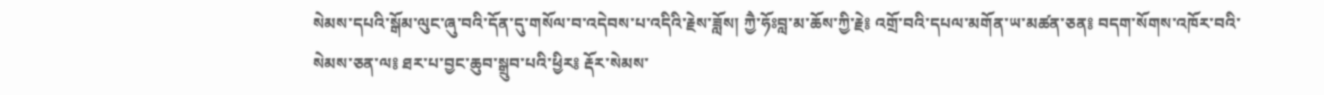སེམས་དཔའི་སྒོམ་ལུང་ཞུ་བའི་དོན་དུ་གསོལ་བ་འདེབས་པ་འདིའི་རྗེས་ཟློས། ཀྱཻ་ཧོཿབླ་མ་ཆོས་ཀྱི་རྗེ༔ འགྲོ་བའི་དཔལ་མགོན་ཡ་མཚན་ཅན༔ བདག་སོགས་འཁོར་བའི་སེམས་ཅན་ལ༔ ཐར་པ་བྱང་ཆུབ་སྒྲུབ་པའི་ཕྱིར༔ རྡོར་སེམས་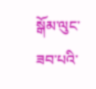སྒོམ་ལུང་ཟབ་པའི་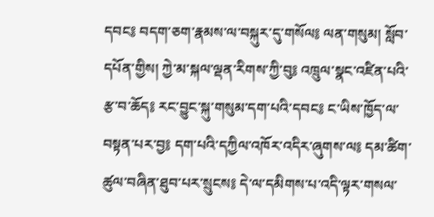དབང༔ བདག་ཅག་རྣམས་ལ་བསྐུར་དུ་གསོལ༔ ལན་གསུམ། སློབ་དཔོན་གྱིས། ཀྱེ་མ་སྐལ་ལྡན་རིགས་ཀྱི་བུ༔ འཁྲུལ་སྣང་འཛིན་པའི་རྩ་བ་ཆོད༔ རང་བྱུང་སྐུ་གསུམ་དག་པའི་དབང༔ ང་ཡིས་ཁྱོད་ལ་བསྟན་པར་བྱ༔ དག་པའི་དཀྱིལ་འཁོར་འདིར་ཞུགས་ལ༔ དམ་ཚིག་ཚུལ་བཞིན་ཐུབ་པར་སྲུངས༔ དེ་ལ་དམིགས་པ་འདི་ལྟར་གསལ་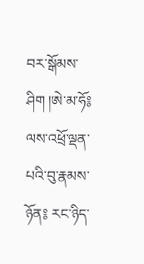བར་སྒོམས་ཤིག །ཨེ་མ་ཧོ༔ ལས་འཕྲོ་ལྡན་པའི་བུ་རྣམས་ཉོན༔ རང་ཉིད་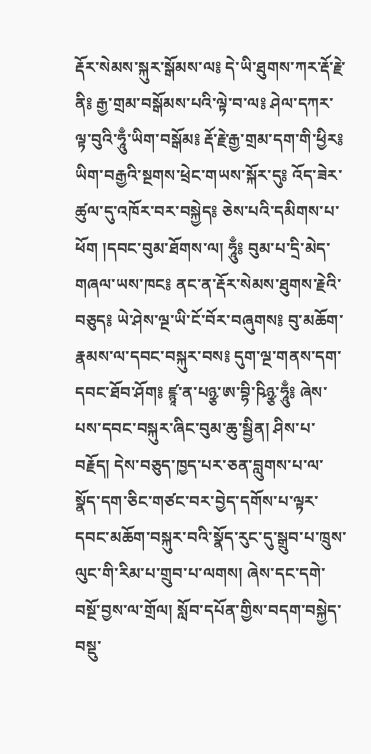རྡོར་སེམས་སྐུར་སྒོམས་ལ༔ དེ་ཡི་ཐུགས་ཀར་རྡོ་རྗེ་ནི༔ རྒྱ་གྲམ་བསྒོམས་པའི་ལྟེ་བ་ལ༔ ཤེལ་དཀར་ལྟ་བུའི་ཧཱུྃ་ཡིག་བསྒོམ༔ རྡོ་རྗེ་རྒྱ་གྲམ་དག་གི་ཕྱིར༔ ཡིག་བརྒྱའི་སྔགས་ཕྲེང་གཡས་སྐོར་དུ༔ འོད་ཟེར་ཚུལ་དུ་འཁོར་བར་བསྐྱེད༔ ཅེས་པའི་དམིགས་པ་ཕོག །དབང་བུམ་ཐོགས་ལ། ཧཱུྃ༔ བུམ་པ་དྲི་མེད་གཞལ་ཡས་ཁང༔ ནང་ན་རྡོར་སེམས་ཐུགས་རྗེའི་བཅུད༔ ཡེ་ཤེས་ལྔ་ཡི་ངོ་བོར་བཞུགས༔ བུ་མཆོག་རྣམས་ལ་དབང་བསྐུར་བས༔ དུག་ལྔ་གནས་དག་དབང་ཐོབ་ཤོག༔ ཛྙཱ་ན་པཉྩ་ཨ་བྷི་ཥིཉྩ་ཧཱུྃ༔ ཞེས་པས་དབང་བསྐུར་ཞིང་བུམ་ཆུ་སྦྱིན། ཤིས་པ་བརྗོད། དེས་བཅུད་ཁྱད་པར་ཅན་བླུགས་པ་ལ་སྣོད་དག་ཅིང་གཙང་བར་བྱེད་དགོས་པ་ལྟར་དབང་མཆོག་བསྐུར་བའི་སྣོད་རུང་དུ་སྒྲུབ་པ་ཁྲུས་ལུང་གི་རིམ་པ་གྲུབ་པ་ལགས། ཞེས་དང་དགེ་བསྔོ་བྱས་ལ་གྲོལ། སློབ་དཔོན་གྱིས་བདག་བསྐྱེད་བསྡུ་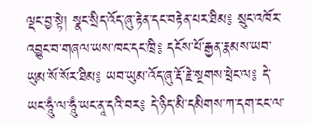ལྡང་བྱ་སྟེ། སྣང་སྲིད་འོད་ཞུ་རྟེན་དང་བརྟེན་པར་ཐིམ༔ སྲུང་འཁོར་འབྱུང་བ་གཞལ་ཡས་ཁང་དང་ཁྲི༔ དངོས་པོ་རྒྱན་རྣམས་ཡབ་ཡུམ་སོ་སོར་ཐིམ༔ ཡབ་ཡུམ་འོད་ཞུ་རྡོ་རྗེ་སྔགས་ཕྲེང་ལ༔ དེ་ཡང་ཧཱུྃ་ལ་ཧཱུྃ་ཡང་ནཱ་དའི་བར༔ དེ་ཉིད་མི་དམིགས་ཀ་དག་ངང་ལ་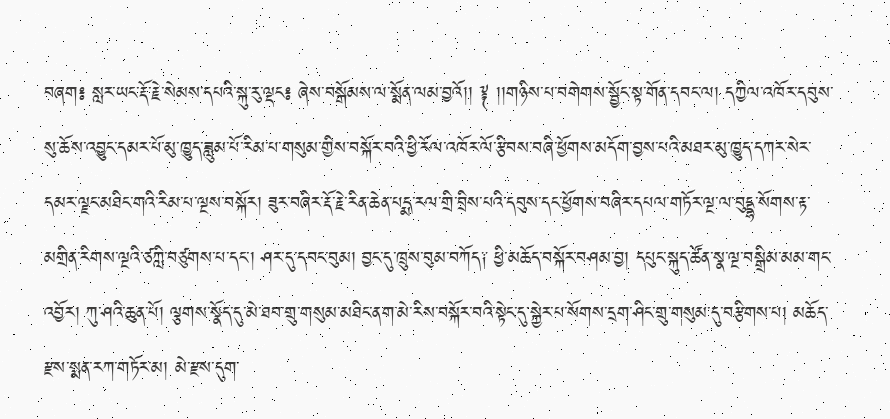བཞག༔ སླར་ཡང་རྡོ་རྗེ་སེམས་དཔའི་སྐུ་རུ་ལྡང༔ ཞེས་བསྒོམས་ལ་སྨོན་ལམ་བྱའོ།། ༈ །།གཉིས་པ་བགེགས་སྦྱོང་སྟ་གོན་དབང་ལ། དཀྱིལ་འཁོར་དབུས་སུ་ཆོས་འབྱུང་དམར་པོ་མུ་ཁྱུད་ཟླུམ་པོ་རིམ་པ་གསུམ་གྱིས་བསྐོར་བའི་ཕྱི་རོལ་འཁོར་ལོ་རྩིབས་བཞི་ཕྱོགས་མདོག་བྱས་པའི་མཐར་མུ་ཁྱུད་དཀར་སེར་དམར་ལྗང་མཐིང་གའི་རིམ་པ་ལྔས་བསྐོར། ཟུར་བཞིར་རྡོ་རྗེ་རིན་ཆེན་པདྨ་རལ་གྲི་བྲིས་པའི་དབུས་དང་ཕྱོགས་བཞིར་དཔལ་གཏོར་ལྔ་ལ་བུདྡྷ་སོགས་རྟ་མགྲིན་རིགས་ལྔའི་ཙཀླི་བཙུགས་པ་དང་། ཤར་དུ་དབང་བུམ། བྱང་དུ་ཁྲུས་བུམ་བཀོད༑ ཕྱི་མཆོད་བསྐོར་བཤམ་བྱ། དཔུང་སྐུད་ཚོན་སྣ་ལྔ་བསྒྲིམ་མམ་གང་འབྱོར། ཀུ་ཤའི་ཆུན་པོ། ལྕགས་སྣོད་དུ་མེ་ཐབ་གྲུ་གསུམ་མཐིང་ནག་མེ་རིས་བསྐོར་བའི་སྟེང་དུ་སྐྱེར་པ་སོགས་དྲག་ཤིང་གྲུ་གསུམ་དུ་བརྩིགས་པ། མཆོད་རྫས་སྨན་རཀ་གཏོར་མ། མེ་རྫས་དུག་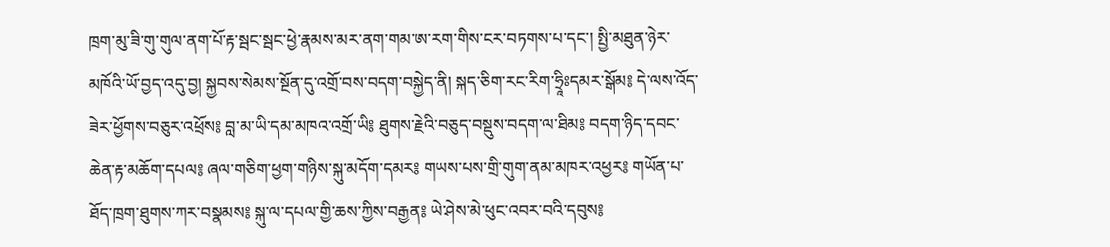ཁྲག་མུ་ཟི་གུ་གུལ་ནག་པོ་རྟ་སྦང་སྦང་ཕྱེ་རྣམས་མར་ནག་གམ་ཨ་རག་གིས་ངར་བཏགས་པ་དང་། སྤྱི་མཐུན་ཉེར་མཁོའི་ཡོ་བྱད་འདུ་བྱ། སྐྱབས་སེམས་སྔོན་དུ་འགྲོ་བས་བདག་བསྐྱེད་ནི། སྐད་ཅིག་རང་རིག་ཧྲཱིཿདམར་སྒོམ༔ དེ་ལས་འོད་ཟེར་ཕྱོགས་བཅུར་འཕྲོས༔ བླ་མ་ཡི་དམ་མཁའ་འགྲོ་ཡི༔ ཐུགས་རྗེའི་བཅུད་བསྡུས་བདག་ལ་ཐིམ༔ བདག་ཉིད་དབང་ཆེན་རྟ་མཆོག་དཔལ༔ ཞལ་གཅིག་ཕྱག་གཉིས་སྐུ་མདོག་དམར༔ གཡས་པས་གྲི་གུག་ནམ་མཁར་འཕྱར༔ གཡོན་པ་ཐོད་ཁྲག་ཐུགས་ཀར་བསྣམས༔ སྐུ་ལ་དཔལ་གྱི་ཆས་ཀྱིས་བརྒྱན༔ ཡེ་ཤེས་མེ་ཕུང་འབར་བའི་དབུས༔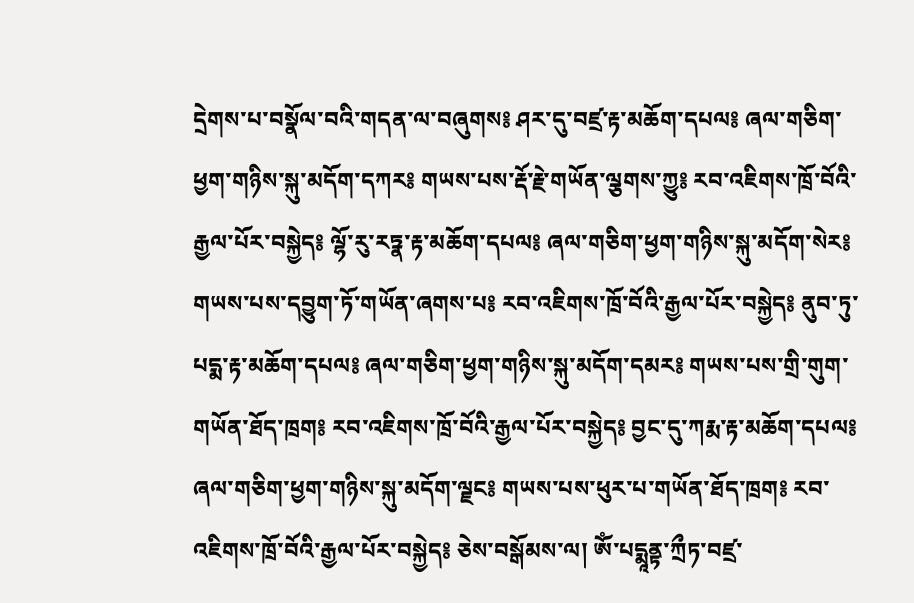དྲེགས་པ་བསྣོལ་བའི་གདན་ལ་བཞུགས༔ ཤར་དུ་བཛྲ་རྟ་མཆོག་དཔལ༔ ཞལ་གཅིག་ཕྱག་གཉིས་སྐུ་མདོག་དཀར༔ གཡས་པས་རྡོ་རྗེ་གཡོན་ལྕགས་ཀྱུ༔ རབ་འཇིགས་ཁྲོ་བོའི་རྒྱལ་པོར་བསྐྱེད༔ ལྷོ་རུ་རཏྣ་རྟ་མཆོག་དཔལ༔ ཞལ་གཅིག་ཕྱག་གཉིས་སྐུ་མདོག་སེར༔ གཡས་པས་དབྱུག་ཏོ་གཡོན་ཞགས་པ༔ རབ་འཇིགས་ཁྲོ་བོའི་རྒྱལ་པོར་བསྐྱེད༔ ནུབ་ཏུ་པདྨ་རྟ་མཆོག་དཔལ༔ ཞལ་གཅིག་ཕྱག་གཉིས་སྐུ་མདོག་དམར༔ གཡས་པས་གྲི་གུག་གཡོན་ཐོད་ཁྲག༔ རབ་འཇིགས་ཁྲོ་བོའི་རྒྱལ་པོར་བསྐྱེད༔ བྱང་དུ་ཀརྨ་རྟ་མཆོག་དཔལ༔ ཞལ་གཅིག་ཕྱག་གཉིས་སྐུ་མདོག་ལྗང༔ གཡས་པས་ཕུར་པ་གཡོན་ཐོད་ཁྲག༔ རབ་འཇིགས་ཁྲོ་བོའི་རྒྱལ་པོར་བསྐྱེད༔ ཅེས་བསྒོམས་ལ། ཨོཾ་པདྨཱནྟ་ཀྲྀཏ་བཛྲ་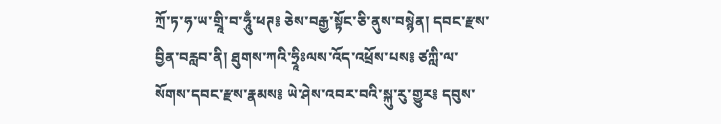ཀྲོ་ཏ་ཧ་ཡ་གྲཱི་བ་ཧཱུྃ་ཕཊ༔ ཅེས་བརྒྱ་སྟོང་ཅི་ནུས་བསྙེན། དབང་རྫས་བྱིན་བརླབ་ནི། ཐུགས་ཀའི་ཧྲཱིཿལས་འོད་འཕྲོས་པས༔ ཙཀླི་ལ་སོགས་དབང་རྫས་རྣམས༔ ཡེ་ཤེས་འབར་བའི་སྐུ་རུ་གྱུར༔ དབུས་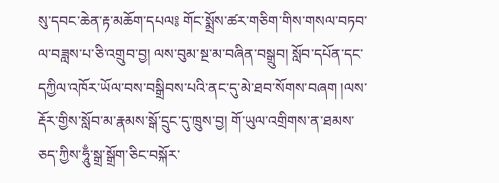སུ་དབང་ཆེན་རྟ་མཆོག་དཔལ༔ གོང་སྨྲོས་ཚར་གཅིག་གིས་གསལ་བཏབ་ལ་བཟླས་པ་ཅི་འགྲུབ་བྱ། ལས་བུམ་སྔ་མ་བཞིན་བསྒྲུབ། སློབ་དཔོན་དང་དཀྱིལ་འཁོར་ཡོལ་བས་བསྒྲིབས་པའི་ནང་དུ་མེ་ཐབ་སོགས་བཞག །ལས་རྡོར་གྱིས་སློབ་མ་རྣམས་སྒོ་དྲུང་དུ་ཁྲུས་བྱ། གོ་ཡུལ་འགྲིགས་ན་ཐམས་ཅད་ཀྱིས་ཧཱུྃ་སྒྲ་སྒྲོག་ཅིང་བསྐོར་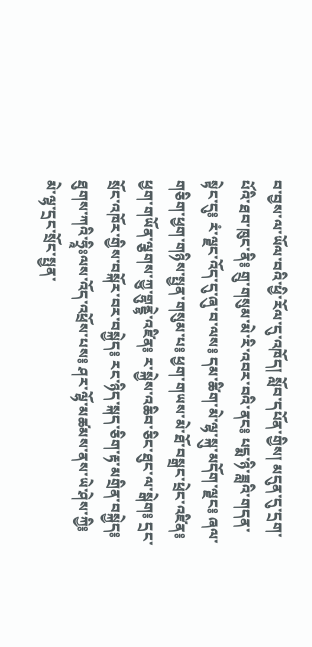བ་བྱས་ལ་ཡོལ་བའི་ཕྱི་རོལ་དུ་འཁོད། སློབ་དཔོན་གྱིས། མདུན་དུ་དྲག་པོའི་ཐབ་ཁུང་ནི༔ གྲུ་གསུམ་མེ་རི་འབར་བའི་ནང༔ པདྨ་ཉི་ཟླའི་གདན་སྟེང་དུ༔ རཾ་ལྗང་འོད་དུ་ཞུ་བ་ལས༔ དམ་ཚིག་མེ་ལྷ་སྐུ་མདོག་ལྗང༔ ཞལ་གཅིག་ཕྱག་གཉིས་སྤྱན་གསུམ་པ༔ ཕྱག་གཡས་མེ་ཐོ་བསྒྲང་ཕྲེང་འཛིན༔ ཕྱག་གཡོན་ལྕགས་ཀྱུ་གྷུནྡྷེ་འཛིན༔ ར་སྐྱེས་འཆིབ་ཅིང་ཐུང་ལ་སྒེག༔ དྲང་སྲོང་འཁོར་གྱིས་བསྐོར་བར་བསྐྱེད༔ རང་ཉིད་སྐད་ཅིག་རྟ་མགྲིན་བསྐྱེད༔ ཐུགས་ཀའི་ཧྲཱིཿལས་འོད་འཕྲོས་པས༔ ཤར་ལྷོ་མཚམས་ནས་ཡེ་ཤེས་ཀྱི༔ མེ་ལྷ་དྲང་སྲོང་སྤྱན་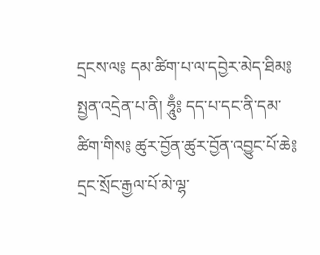དྲངས་ལ༔ དམ་ཚིག་པ་ལ་དབྱེར་མེད་ཐིམ༔ སྤྱན་འདྲེན་པ་ནི། ཧཱུྃ༔ དད་པ་དང་ནི་དམ་ཚིག་གིས༔ ཚུར་བྱོན་ཚུར་བྱོན་འབྱུང་པོ་ཆེ༔ དྲང་སྲོང་རྒྱལ་པོ་མེ་ལྷ་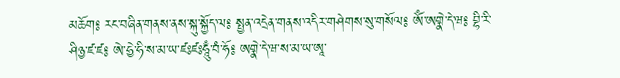མཆོག༔ རང་བཞིན་གནས་ནས་སྐུ་སྐྱོད་ལ༔ སྤྱན་འདྲེན་གནས་འདིར་གཤེགས་སུ་གསོལ༔ ཨོཾ་ཨགྣེ་དེ་ཝ༔ བྷི་རི་ཤིཉྱ་ཛ་ཛ༔ ཨེ་ཧྱེ་ཧི་ས་མ་ཡ་ཛཿཛཿཧཱུྃ་བཾ་ཧོ༔ ཨགྣེ་དེ་ཝ་ས་མ་ཡ་ཨཱ་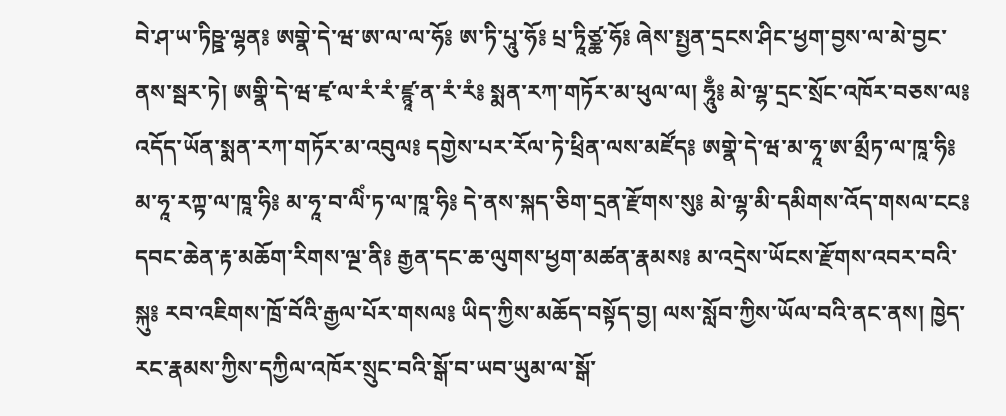བེ་ཤ་ཡ་ཏིཥྛ་ལྷན༔ ཨགྣེ་དེ་ཝ་ཨ་ལ་ལ་ཧོ༔ ཨ་ཏི་པཱུ་ཧོ༔ པྲ་ཏཱིཙྪ་ཧོ༔ ཞེས་སྤྱན་དྲངས་ཤིང་ཕྱག་བྱས་ལ་མེ་བྱང་ནས་སྦར་ཏེ། ཨགྣི་དེ་ཝ་ཛྭ་ལ་རཾ་རཾ་ཛྙཱ་ན་རཾ་རཾ༔ སྨན་རཀ་གཏོར་མ་ཕུལ་ལ། ཧཱུྃ༔ མེ་ལྷ་དྲང་སྲོང་འཁོར་བཅས་ལ༔ འདོད་ཡོན་སྨན་རཀ་གཏོར་མ་འབུལ༔ དགྱེས་པར་རོལ་ཏེ་ཕྲིན་ལས་མཛོད༔ ཨགྣེ་དེ་ཝ་མ་ཧཱ་ཨ་མྲྀཏ་ལ་ཁཱ་ཧི༔ མ་ཧཱ་རཀྟ་ལ་ཁཱ་ཧི༔ མ་ཧཱ་བ་ལིཾ་ཏ་ལ་ཁཱ་ཧི༔ དེ་ནས་སྐད་ཅིག་དྲན་རྫོགས་སུ༔ མེ་ལྷ་མི་དམིགས་འོད་གསལ་ངང༔ དབང་ཆེན་རྟ་མཆོག་རིགས་ལྔ་ནི༔ རྒྱན་དང་ཆ་ལུགས་ཕྱག་མཚན་རྣམས༔ མ་འདྲེས་ཡོངས་རྫོགས་འབར་བའི་སྐུ༔ རབ་འཇིགས་ཁྲོ་བོའི་རྒྱལ་པོར་གསལ༔ ཡིད་ཀྱིས་མཆོད་བསྟོད་བྱ། ལས་སློབ་ཀྱིས་ཡོལ་བའི་ནང་ནས། ཁྱེད་རང་རྣམས་ཀྱིས་དཀྱིལ་འཁོར་སྲུང་བའི་སྒོ་བ་ཡབ་ཡུམ་ལ་སྒོ་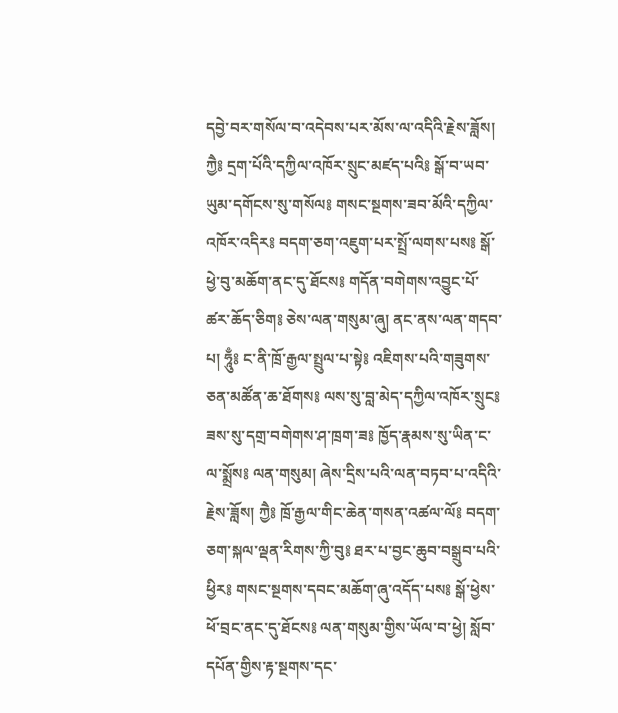དབྱེ་བར་གསོལ་བ་འདེབས་པར་མོས་ལ་འདིའི་རྗེས་ཟློས། ཀྱཻ༔ དྲག་པོའི་དཀྱིལ་འཁོར་སྲུང་མཛད་པའི༔ སྒོ་བ་ཡབ་ཡུམ་དགོངས་སུ་གསོལ༔ གསང་སྔགས་ཟབ་མོའི་དཀྱིལ་འཁོར་འདིར༔ བདག་ཅག་འཇུག་པར་སྤྲོ་ལགས་པས༔ སྒོ་ཕྱེ་བུ་མཆོག་ནང་དུ་ཐོངས༔ གདོན་བགེགས་འབྱུང་པོ་ཚར་ཆོད་ཅིག༔ ཅེས་ལན་གསུམ་ཞུ། ནང་ནས་ལན་གདབ་པ། ཧཱུྃ༔ ང་ནི་ཁྲོ་རྒྱལ་སྤྲུལ་པ་སྟེ༔ འཇིགས་པའི་གཟུགས་ཅན་མཚོན་ཆ་ཐོགས༔ ལས་སུ་བླ་མེད་དཀྱིལ་འཁོར་སྲུང༔ ཟས་སུ་དགྲ་བགེགས་ཤ་ཁྲག་ཟ༔ ཁྱོད་རྣམས་སུ་ཡིན་ང་ལ་སྨྲོས༔ ལན་གསུམ། ཞེས་དྲིས་པའི་ལན་བཏབ་པ་འདིའི་རྗེས་ཟློས། ཀྱཻ༔ ཁྲོ་རྒྱལ་གིང་ཆེན་གསན་འཚལ་ལོ༔ བདག་ཅག་སྐལ་ལྡན་རིགས་ཀྱི་བུ༔ ཐར་པ་བྱང་ཆུབ་བསྒྲུབ་པའི་ཕྱིར༔ གསང་སྔགས་དབང་མཆོག་ཞུ་འདོད་པས༔ སྒོ་ཕྱེས་ཕོ་བྲང་ནང་དུ་ཐོངས༔ ལན་གསུམ་གྱིས་ཡོལ་བ་ཕྱེ། སློབ་དཔོན་གྱིས་རྟ་སྔགས་དང་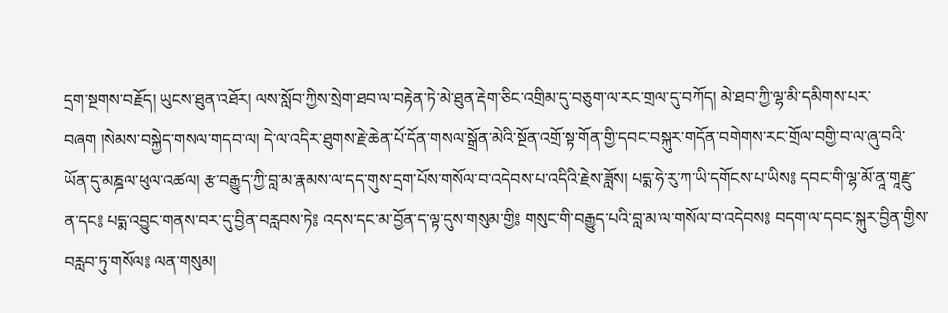དྲག་སྔགས་བརྗོད། ཡུངས་ཐུན་འཐོར། ལས་སློབ་ཀྱིས་སྲེག་ཐབ་ལ་བརྟེན་ཏེ་མེ་ཐུན་རྡེག་ཅིང་འགྲིམ་དུ་བཅུག་ལ་རང་གྲལ་དུ་བཀོད། མེ་ཐབ་ཀྱི་ལྷ་མི་དམིགས་པར་བཞག །སེམས་བསྐྱེད་གསལ་གདབ་ལ། དེ་ལ་འདིར་ཐུགས་རྗེ་ཆེན་པོ་དོན་གསལ་སྒྲོན་མེའི་སྔོན་འགྲོ་སྟ་གོན་གྱི་དབང་བསྐུར་གདོན་བགེགས་རང་གྲོལ་བགྱི་བ་ལ་ཞུ་བའི་ཡོན་དུ་མཎྜལ་ཕུལ་འཚལ། རྩ་བརྒྱུད་ཀྱི་བླ་མ་རྣམས་ལ་དད་གུས་དྲག་པོས་གསོལ་བ་འདེབས་པ་འདིའི་རྗེས་ཟློས། པདྨ་ཧེ་རུ་ཀ་ཡི་དགོངས་པ་ཡིས༔ དབང་གི་ལྷ་མོ་ནཱ་གཱརྫུ་ན་དང༔ པདྨ་འབྱུང་གནས་བར་དུ་བྱིན་བརླབས་ཏེ༔ འདས་དང་མ་བྱོན་ད་ལྟ་དུས་གསུམ་གྱི༔ གསུང་གི་བརྒྱུད་པའི་བླ་མ་ལ་གསོལ་བ་འདེབས༔ བདག་ལ་དབང་སྐུར་བྱིན་གྱིས་བརླབ་ཏུ་གསོལ༔ ལན་གསུམ།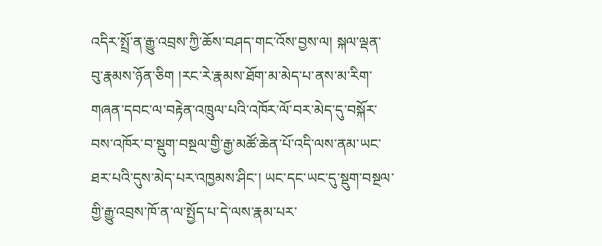འདིར་སྤྲོ་ན་རྒྱུ་འབྲས་ཀྱི་ཆོས་བཤད་གང་འོས་བྱས་ལ། སྐལ་ལྡན་བུ་རྣམས་ཉོན་ཅིག །རང་རེ་རྣམས་ཐོག་མ་མེད་པ་ནས་མ་རིག་གཞན་དབང་ལ་བརྟེན་འཁྲུལ་པའི་འཁོར་ལོ་བར་མེད་དུ་བསྐོར་བས་འཁོར་བ་སྡུག་བསྔལ་གྱི་རྒྱ་མཚོ་ཆེན་པོ་འདི་ལས་ནམ་ཡང་ཐར་པའི་དུས་མེད་པར་འཁྱམས་ཤིང་། ཡང་དང་ཡང་དུ་སྡུག་བསྔལ་གྱི་རྒྱུ་འབྲས་ཁོ་ན་ལ་སྤྱོད་པ་དེ་ལས་རྣམ་པར་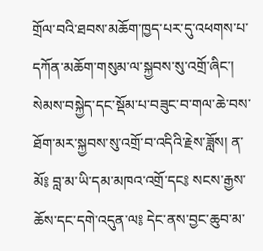གྲོལ་བའི་ཐབས་མཆོག་ཁྱད་པར་དུ་འཕགས་པ་དཀོན་མཆོག་གསུམ་ལ་སྐྱབས་སུ་འགྲོ་ཞིང་། སེམས་བསྐྱེད་དང་སྡོམ་པ་བཟུང་བ་གལ་ཆེ་བས་ཐོག་མར་སྐྱབས་སུ་འགྲོ་བ་འདིའི་རྗེས་ཟློས། ན་མོ༔ བླ་མ་ཡི་དམ་མཁའ་འགྲོ་དང༔ སངས་རྒྱས་ཆོས་དང་དགེ་འདུན་ལ༔ དེང་ནས་བྱང་ཆུབ་མ་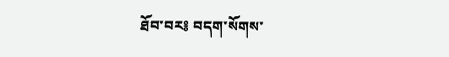ཐོབ་བར༔ བདག་སོགས་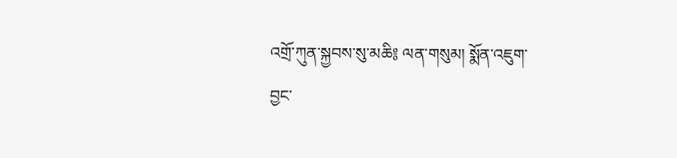འགྲོ་ཀུན་སྐྱབས་སུ་མཆི༔ ལན་གསུམ། སྨོན་འཇུག་བྱང་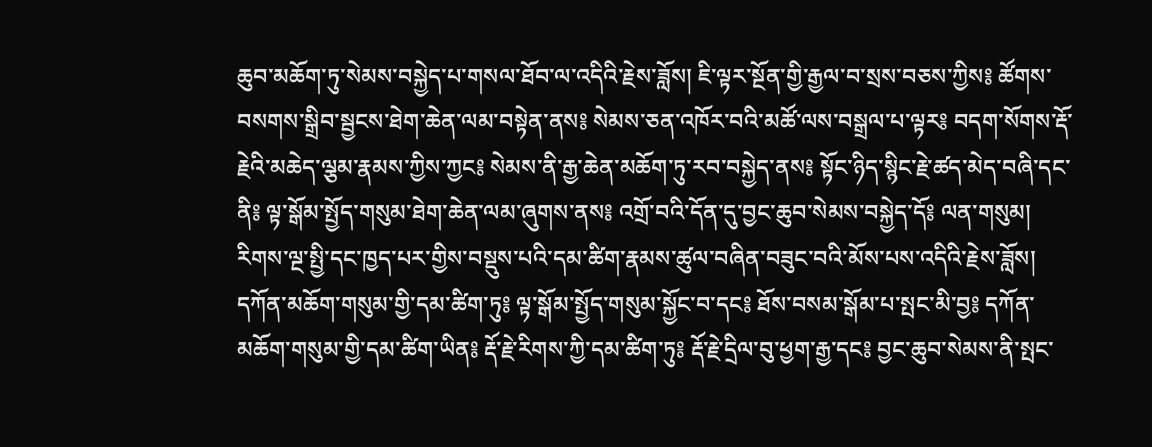ཆུབ་མཆོག་ཏུ་སེམས་བསྐྱེད་པ་གསལ་ཐོབ་ལ་འདིའི་རྗེས་ཟློས། ཇི་ལྟར་སྔོན་གྱི་རྒྱལ་བ་སྲས་བཅས་ཀྱིས༔ ཚོགས་བསགས་སྒྲིབ་སྦྱངས་ཐེག་ཆེན་ལམ་བསྟེན་ནས༔ སེམས་ཅན་འཁོར་བའི་མཚོ་ལས་བསྒྲལ་པ་ལྟར༔ བདག་སོགས་རྡོ་རྗེའི་མཆེད་ལྕམ་རྣམས་ཀྱིས་ཀྱང༔ སེམས་ནི་རྒྱ་ཆེན་མཆོག་ཏུ་རབ་བསྐྱེད་ནས༔ སྟོང་ཉིད་སྙིང་རྗེ་ཚད་མེད་བཞི་དང་ནི༔ ལྟ་སྒོམ་སྤྱོད་གསུམ་ཐེག་ཆེན་ལམ་ཞུགས་ནས༔ འགྲོ་བའི་དོན་དུ་བྱང་ཆུབ་སེམས་བསྐྱེད་དོ༔ ལན་གསུམ། རིགས་ལྔ་སྤྱི་དང་ཁྱད་པར་གྱིས་བསྡུས་པའི་དམ་ཚིག་རྣམས་ཚུལ་བཞིན་བཟུང་བའི་མོས་པས་འདིའི་རྗེས་ཟློས། དཀོན་མཆོག་གསུམ་གྱི་དམ་ཚིག་ཏུ༔ ལྟ་སྒོམ་སྤྱོད་གསུམ་སྐྱོང་བ་དང༔ ཐོས་བསམ་སྒོམ་པ་སྤང་མི་བྱ༔ དཀོན་མཆོག་གསུམ་གྱི་དམ་ཚིག་ཡིན༔ རྡོ་རྗེ་རིགས་ཀྱི་དམ་ཚིག་ཏུ༔ རྡོ་རྗེ་དྲིལ་བུ་ཕྱག་རྒྱ་དང༔ བྱང་ཆུབ་སེམས་ནི་སྤང་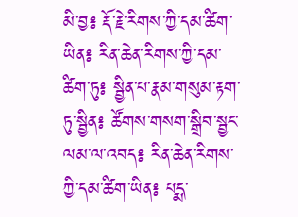མི་བྱ༔ རྡོ་རྗེ་རིགས་ཀྱི་དམ་ཚིག་ཡིན༔ རིན་ཆེན་རིགས་ཀྱི་དམ་ཚིག་ཏུ༔ སྦྱིན་པ་རྣམ་གསུམ་རྟག་ཏུ་སྦྱིན༔ ཚོགས་གསག་སྒྲིབ་སྦྱང་ལམ་ལ་འབད༔ རིན་ཆེན་རིགས་ཀྱི་དམ་ཚིག་ཡིན༔ པདྨ་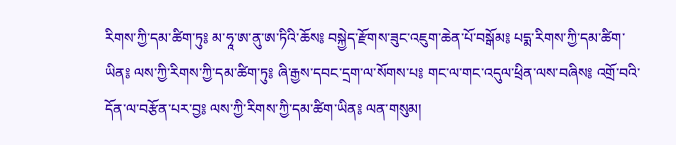རིགས་ཀྱི་དམ་ཚིག་ཏུ༔ མ་ཧཱ་ཨ་ནུ་ཨ་ཏིའི་ཆོས༔ བསྐྱེད་རྫོགས་ཟུང་འཇུག་ཆེན་པོ་བསྒོམ༔ པདྨ་རིགས་ཀྱི་དམ་ཚིག་ཡིན༔ ལས་ཀྱི་རིགས་ཀྱི་དམ་ཚིག་ཏུ༔ ཞི་རྒྱས་དབང་དྲག་ལ་སོགས་པ༔ གང་ལ་གང་འདུལ་ཕྲིན་ལས་བཞིས༔ འགྲོ་བའི་དོན་ལ་བརྩོན་པར་བྱ༔ ལས་ཀྱི་རིགས་ཀྱི་དམ་ཚིག་ཡིན༔ ལན་གསུམ།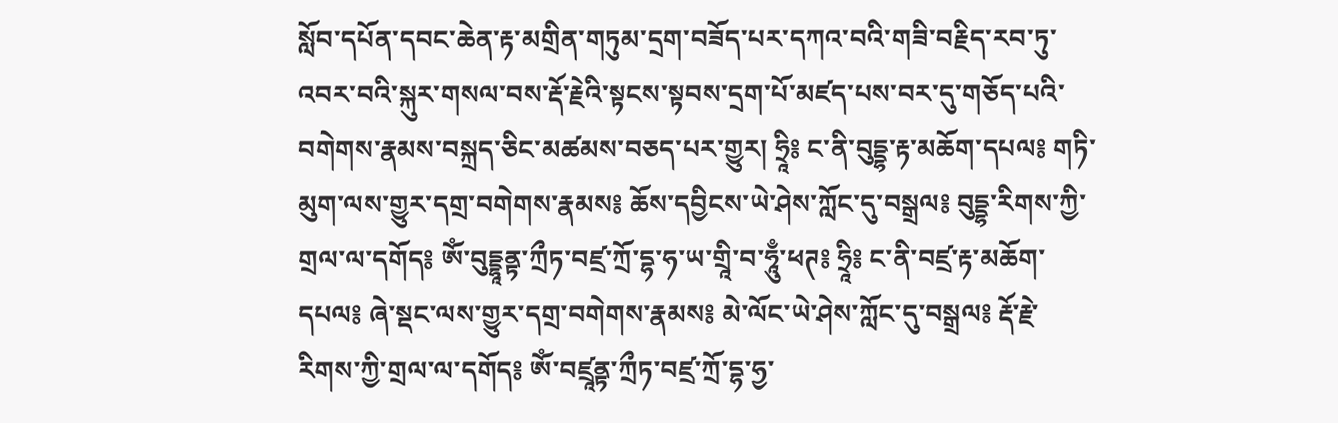སློབ་དཔོན་དབང་ཆེན་རྟ་མགྲིན་གཏུམ་དྲག་བཟོད་པར་དཀའ་བའི་གཟི་བརྗིད་རབ་ཏུ་འབར་བའི་སྐུར་གསལ་བས་རྡོ་རྗེའི་སྟངས་སྟབས་དྲག་པོ་མཛད་པས་བར་དུ་གཅོད་པའི་བགེགས་རྣམས་བསྐྲད་ཅིང་མཚམས་བཅད་པར་གྱུར། ཧྲཱི༔ ང་ནི་བུདྡྷ་རྟ་མཆོག་དཔལ༔ གཏི་མུག་ལས་གྱུར་དགྲ་བགེགས་རྣམས༔ ཆོས་དབྱིངས་ཡེ་ཤེས་ཀློང་དུ་བསྒྲལ༔ བུདྡྷ་རིགས་ཀྱི་གྲལ་ལ་དགོད༔ ཨོཾ་བུདྡྷཱནྟ་ཀྲྀཏ་བཛྲ་ཀྲོ་དྷ་ཧ་ཡ་གྲཱི་བ་ཧཱུྃ་ཕཊ༔ ཧྲཱི༔ ང་ནི་བཛྲ་རྟ་མཆོག་དཔལ༔ ཞེ་སྡང་ལས་གྱུར་དགྲ་བགེགས་རྣམས༔ མེ་ལོང་ཡེ་ཤེས་ཀློང་དུ་བསྒྲལ༔ རྡོ་རྗེ་རིགས་ཀྱི་གྲལ་ལ་དགོད༔ ཨོཾ་བཛྲཱནྟ་ཀྲྀཏ་བཛྲ་ཀྲོ་དྷ་ཧྱ་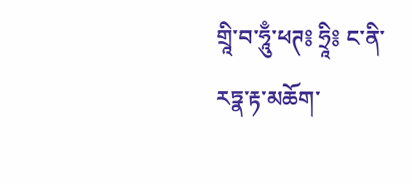གྲཱི་བ་ཧཱུྃ་ཕཊ༔ ཧྲཱི༔ ང་ནི་རཏྣ་རྟ་མཆོག་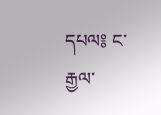དཔལ༔ ང་རྒྱལ་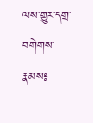ལས་གྱུར་དགྲ་བགེགས་རྣམས༔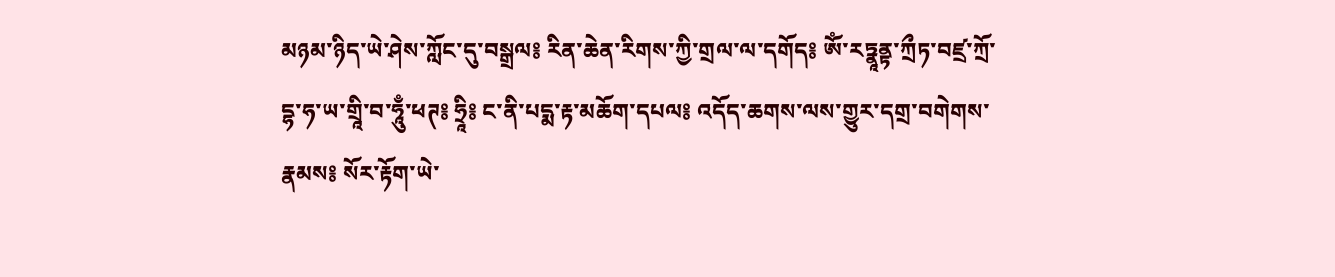མཉམ་ཉིད་ཡེ་ཤེས་ཀློང་དུ་བསྒྲལ༔ རིན་ཆེན་རིགས་ཀྱི་གྲལ་ལ་དགོད༔ ཨོཾ་རཏྣཱནྟ་ཀྲྀཏ་བཛྲ་ཀྲོ་དྷ་ཧ་ཡ་གྲཱི་བ་ཧཱུྃ་ཕཊ༔ ཧྲཱི༔ ང་ནི་པདྨ་རྟ་མཆོག་དཔལ༔ འདོད་ཆགས་ལས་གྱུར་དགྲ་བགེགས་རྣམས༔ སོར་རྟོག་ཡེ་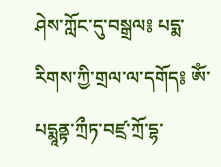ཤེས་ཀློང་དུ་བསྒྲལ༔ པདྨ་རིགས་ཀྱི་གྲལ་ལ་དགོད༔ ཨོཾ་པདྨཱནྟ་ཀྲྀཏ་བཛྲ་ཀྲོ་དྷ་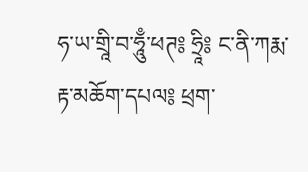ཧ་ཡ་གྲཱི་བ་ཧཱུྃ་ཕཊ༔ ཧྲཱི༔ ང་ནི་ཀརྨ་རྟ་མཆོག་དཔལ༔ ཕྲག་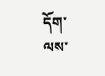དོག་ལས་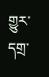གྱུར་དགྲ་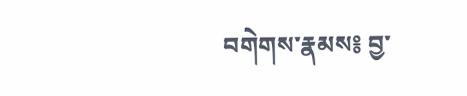བགེགས་རྣམས༔ བྱ་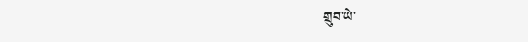གྲུབ་ཡེ་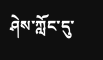ཤེས་ཀློང་དུ་